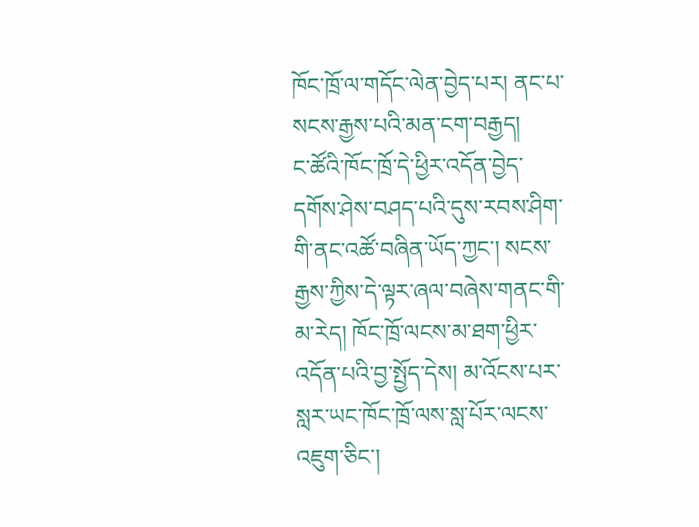ཁོང་ཁྲོ་ལ་གདོང་ལེན་བྱེད་པར། ནང་པ་སངས་རྒྱས་པའི་མན་ངག་བརྒྱད།
ང་ཚོའི་ཁོང་ཁྲོ་དེ་ཕྱིར་འདོན་བྱེད་དགོས་ཤེས་བཤད་པའི་དུས་རབས་ཤིག་གི་ནང་འཚོ་བཞིན་ཡོད་ཀྱང་། སངས་རྒྱས་ཀྱིས་དེ་ལྟར་ཞལ་བཞེས་གནང་གི་མ་རེད། ཁོང་ཁྲོ་ལངས་མ་ཐག་ཕྱིར་འདོན་པའི་བྱ་སྤྱོད་དེས། མ་འོངས་པར་སླར་ཡང་ཁོང་ཁྲོ་ལས་སླ་པོར་ལངས་འཇུག་ཅིང་།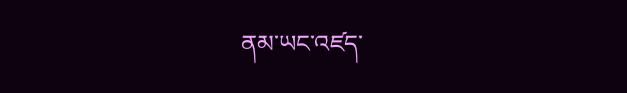ནམ་ཡང་འཛད་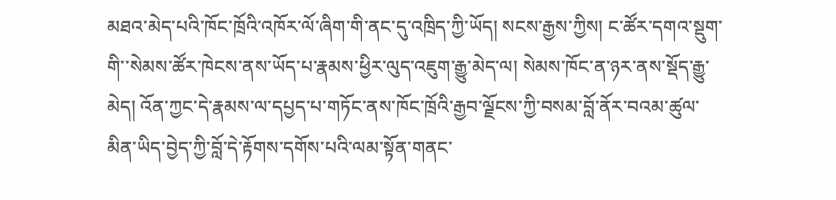མཐའ་མེད་པའི་ཁོང་ཁྲོའི་འཁོར་ལོ་ཞིག་གི་ནང་དུ་འཁྲིད་ཀྱི་ཡོད། སངས་རྒྱས་ཀྱིས། ང་ཚོར་དགའ་སྡུག་གི་་སེམས་ཚོར་ཁེངས་ནས་ཡོད་པ་རྣམས་ཕྱིར་ལུད་འཇུག་རྒྱུ་མེད་ལ། སེམས་ཁོང་ན་ཉར་ནས་སྡོད་རྒྱུ་མེད། འོན་ཀྱང་དེ་རྣམས་ལ་དཔྱད་པ་གཏོང་ནས་ཁོང་ཁྲོའི་རྒྱབ་ལྗོངས་ཀྱི་བསམ་བློ་ནོར་བའམ་ཚུལ་མིན་ཡིད་བྱེད་ཀྱི་བློ་དེ་རྟོགས་དགོས་པའི་ལམ་སྟོན་གནང་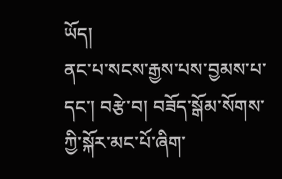ཡོད།
ནང་པ་སངས་རྒྱས་པས་བྱམས་པ་དང་། བརྩེ་བ། བཟོད་སྒོམ་སོགས་ཀྱི་སྐོར་མང་པོ་ཞིག་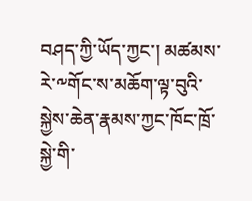བཤད་ཀྱི་ཡོད་ཀྱང་། མཚམས་རེ་༸གོང་ས་མཆོག་ལྟ་བུའི་སྐྱེས་ཆེན་རྣམས་ཀྱང་ཁོང་ཁྲོ་སྐྱེ་གི་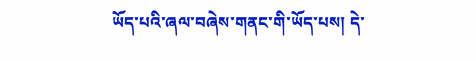ཡོད་པའི་ཞལ་བཞེས་གནང་གི་ཡོད་པས། དེ་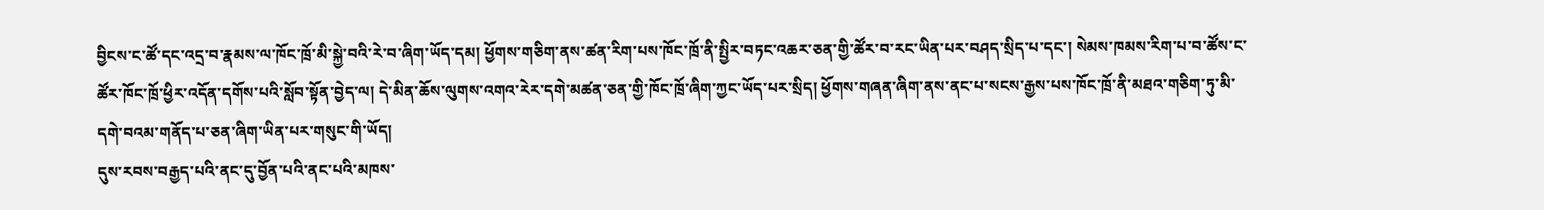བྱིངས་ང་ཚོ་དང་འདྲ་བ་རྣམས་ལ་ཁོང་ཁྲོ་མི་སྐྱེ་བའི་རེ་བ་ཞིག་ཡོད་དམ། ཕྱོགས་གཅིག་ནས་ཚན་རིག་པས་ཁོང་ཁྲོ་ནི་སྤྱིར་བཏང་འཆར་ཅན་གྱི་ཚོར་བ་རང་ཡིན་པར་བཤད་སྲིད་པ་དང་། སེམས་ཁམས་རིག་པ་བ་ཚོས་ང་ཚོར་ཁོང་ཁྲོ་ཕྱིར་འདོན་དགོས་པའི་སློབ་སྟོན་བྱེད་ལ། དེ་མིན་ཆོས་ལུགས་འགའ་རེར་དགེ་མཚན་ཅན་གྱི་ཁོང་ཁྲོ་ཞིག་ཀྱང་ཡོད་པར་སྲིད། ཕྱོགས་གཞན་ཞིག་ནས་ནང་པ་སངས་རྒྱས་པས་ཁོང་ཁྲོ་ནི་མཐའ་གཅིག་ཏུ་མི་དགེ་བའམ་གནོད་པ་ཅན་ཞིག་ཡིན་པར་གསུང་གི་ཡོད།
དུས་རབས་བརྒྱད་པའི་ནང་དུ་བྱོན་པའི་ནང་པའི་མཁས་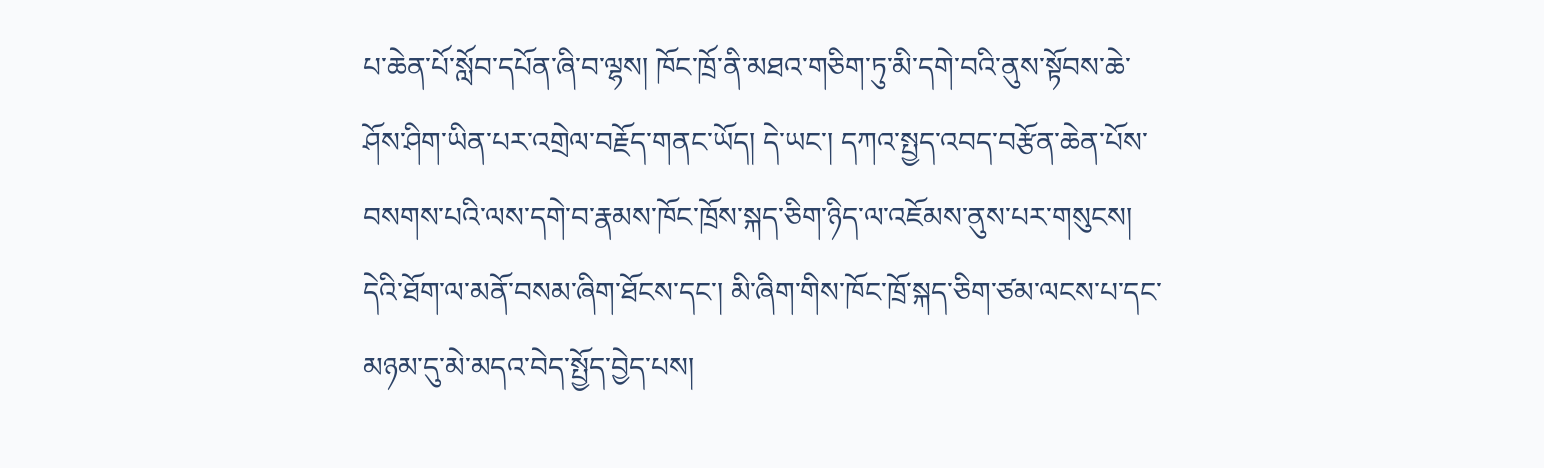པ་ཆེན་པོ་སློབ་དཔོན་ཞི་བ་ལྷས། ཁོང་ཁྲོ་ནི་མཐའ་གཅིག་ཏུ་མི་དགེ་བའི་ནུས་སྟོབས་ཆེ་ཤོས་ཤིག་ཡིན་པར་འགྲེལ་བརྗོད་གནང་ཡོད། དེ་ཡང་། དཀའ་སྤྱད་འབད་བརྩོན་ཆེན་པོས་བསགས་པའི་ལས་དགེ་བ་རྣམས་ཁོང་ཁྲོས་སྐད་ཅིག་ཉིད་ལ་འཇོམས་ནུས་པར་གསུངས། དེའི་ཐོག་ལ་མནོ་བསམ་ཞིག་ཐོངས་དང་། མི་ཞིག་གིས་ཁོང་ཁྲོ་སྐད་ཅིག་ཙམ་ལངས་པ་དང་མཉམ་དུ་མེ་མདའ་བེད་སྤྱོད་བྱེད་པས།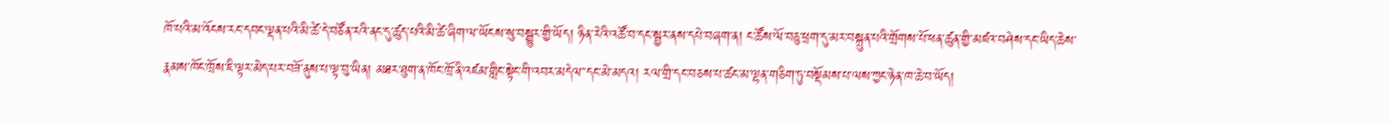ཁོ་པའི་མ་འོངས་རང་དབང་ལྡན་པའི་མི་ཚེ་དེ་བཙོན་རའི་ནང་དུ་ཚུད་པའི་མི་ཚེ་ཞིག་ལ་ཡོངས་སུ་བསྒྱུར་གྱི་ཡོད། ཉིན་རེའི་འཚོ་བ་དང་སྦྱར་ནས་དཔེ་བཞག་ན། ང་ཚོས་ལོ་བཅུ་ཕྲག་དུ་མར་བསྐྲུན་པའི་གྲོགས་པོ་ཕན་ཚུན་གྱི་མཛའ་བཤེས་དང་ཡིད་ཆེས་རྣམས་ཁོང་ཁྲོས་ཇི་ལྟར་མེད་པར་བཟོ་ནུས་པ་ལྟ་བུ་ཡིན། མཐར་ཐུག་ན་ཁོང་ཁྲོ་ནི་འཛམ་གླིང་སྟེང་གི་འབར་མདེལ་་དང་མེ་མདའ། རལ་གྲི་དང་བཅས་པ་ཚང་མ་ལྷན་གཅིག་ཏུ་བསྡོམས་པ་ལས་ཀྱང་ཉེན་ཁ་ཆེ་བ་ཡོད།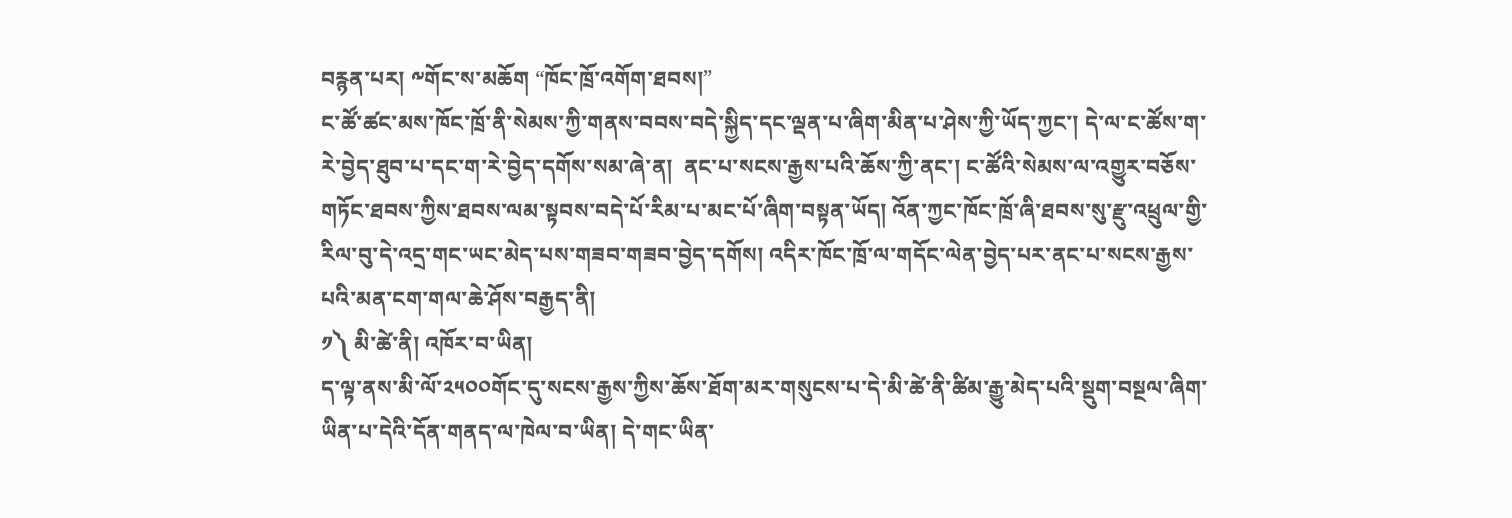བརྙན་པར། ༸གོང་ས་མཆོག “ཁོང་ཁྲོ་འགོག་ཐབས།”
ང་ཚོ་ཚང་མས་ཁོང་ཁྲོ་ནི་སེམས་ཀྱི་གནས་བབས་བདེ་སྐྱིད་དང་ལྡན་པ་ཞིག་མིན་པ་ཤེས་ཀྱི་ཡོད་ཀྱང་། དེ་ལ་ང་ཚོས་ག་རེ་བྱེད་ཐུབ་པ་དང་ག་རེ་བྱེད་དགོས་སམ་ཞེ་ན།  ནང་པ་སངས་རྒྱས་པའི་ཆོས་ཀྱི་ནང་། ང་ཚོའི་སེམས་ལ་འགྱུར་བཅོས་གཏོང་ཐབས་ཀྱིས་ཐབས་ལམ་སྟབས་བདེ་པོ་རིམ་པ་མང་པོ་ཞིག་བསྟན་ཡོད། འོན་ཀྱང་ཁོང་ཁྲོ་ཞི་ཐབས་སུ་རྫུ་འཕྲུལ་གྱི་རིལ་བུ་དེ་འདྲ་གང་ཡང་མེད་པས་གཟབ་གཟབ་བྱེད་དགོས། འདིར་ཁོང་ཁྲོ་ལ་གདོང་ལེན་བྱེད་པར་ནང་པ་སངས་རྒྱས་པའི་མན་ངག་གལ་ཆེ་ཤོས་བརྒྱད་ནི།
༡༽ མི་ཚེ་ནི། འཁོར་བ་ཡིན།
ད་ལྟ་ནས་མི་ལོ་༢༥༠༠གོང་དུ་སངས་རྒྱས་ཀྱིས་ཆོས་ཐོག་མར་གསུངས་པ་དེ་མི་ཚེ་ནི་ཚིམ་རྒྱུ་མེད་པའི་སྡུག་བསྔལ་ཞིག་ཡིན་པ་དེའི་དོན་གནད་ལ་ཁེལ་བ་ཡིན། དེ་གང་ཡིན་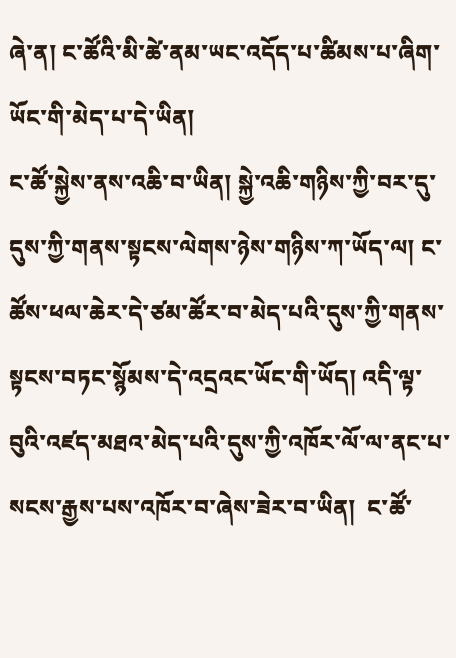ཞེ་ན། ང་ཚོའི་མི་ཚེ་ནམ་ཡང་འདོད་པ་ཚིམས་པ་ཞིག་ཡོང་གི་མེད་པ་དེ་ཡིན།
ང་ཚོ་སྐྱེས་ནས་འཆི་བ་ཡིན། སྐྱེ་འཆི་གཉིས་ཀྱི་བར་དུ་དུས་ཀྱི་གནས་སྟངས་ལེགས་ཉེས་གཉིས་ཀ་ཡོད་ལ། ང་ཚོས་ཕལ་ཆེར་དེ་ཙམ་ཚོར་བ་མེད་པའི་དུས་ཀྱི་གནས་སྟངས་བཏང་སྙོམས་དེ་འདྲའང་ཡོང་གི་ཡོད། འདི་ལྟ་བུའི་འཛད་མཐའ་མེད་པའི་དུས་ཀྱི་འཁོར་ལོ་ལ་ནང་པ་སངས་རྒྱས་པས་འཁོར་བ་ཞེས་ཟེར་བ་ཡིན།  ང་ཚོ་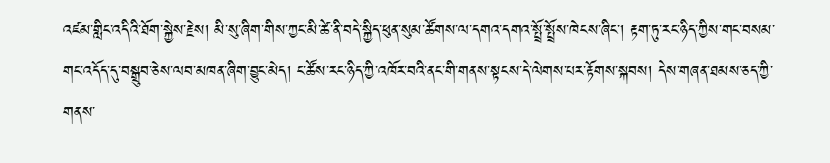འཛམ་གླིང་འདིའི་ཐོག་སྐྱེས་རྗེས། མི་སུ་ཞིག་གིས་ཀྱང་མི་ཚེ་ནི་བདེ་སྐྱིད་ཕུན་སུམ་ཚོགས་ལ་དགའ་དགའ་སྤྲོ་སྤྲོས་ཁེངས་ཞིང་། རྟག་ཏུ་རང་ཉིད་ཀྱིས་གང་བསམ་གང་འདོད་དུ་བསྒྲུབ་ཅེས་ལབ་མཁན་ཞིག་བྱུང་མེད། ང་ཚོས་རང་ཉིད་ཀྱི་འཁོར་བའི་ནང་གི་གནས་སྟངས་དེ་ལེགས་པར་རྟོགས་སྐབས། དེས་གཞན་ཐམས་ཅད་ཀྱི་གནས་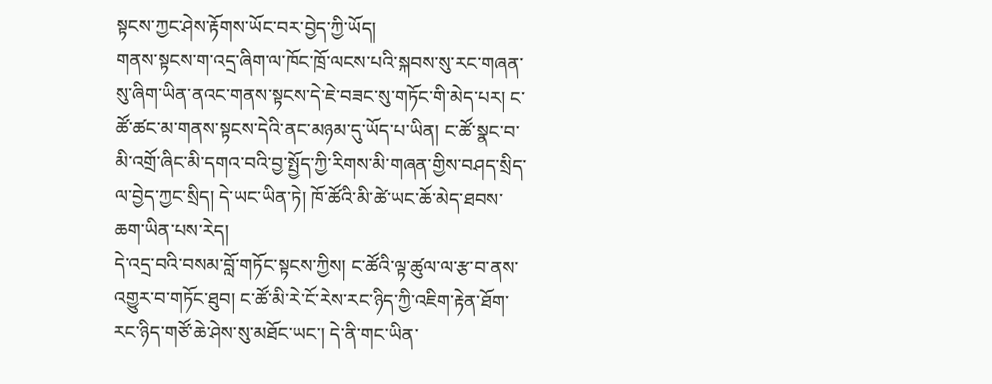སྟངས་ཀྱང་ཤེས་རྟོགས་ཡོང་བར་བྱེད་ཀྱི་ཡོད།
གནས་སྟངས་ག་འདྲ་ཞིག་ལ་ཁོང་ཁྲོ་ལངས་པའི་སྐབས་སུ་རང་གཞན་སུ་ཞིག་ཡིན་ནའང་གནས་སྟངས་དེ་ཇེ་བཟང་སུ་གཏོང་གི་མེད་པར། ང་ཚོ་ཚང་མ་གནས་སྟངས་དེའི་ནང་མཉམ་དུ་ཡོད་པ་ཡིན། ང་ཚོ་སྣང་བ་མི་འགྲོ་ཞིང་མི་དགའ་བའི་བྱ་སྤྱོད་ཀྱི་རིགས་མི་གཞན་གྱིས་བཤད་སྲིད་ལ་བྱེད་ཀྱང་སྲིད། དེ་ཡང་ཡིན་ཏེ། ཁོ་ཚོའི་མི་ཚེ་ཡང་ཆོ་མེད་ཐབས་ཆག་ཡིན་པས་རེད།
དེ་འདྲ་བའི་བསམ་བློ་གཏོང་སྟངས་ཀྱིས། ང་ཚོའི་ལྟ་ཚུལ་ལ་རྩ་བ་ནས་འགྱུར་བ་གཏོང་ཐུབ། ང་ཚོ་མི་རེ་ངོ་རེས་རང་ཉིད་ཀྱི་འཇིག་རྟེན་ཐོག་རང་ཉིད་གཙོ་ཆེ་ཤེས་སུ་མཐོང་ཡང་། དེ་ནི་གང་ཡིན་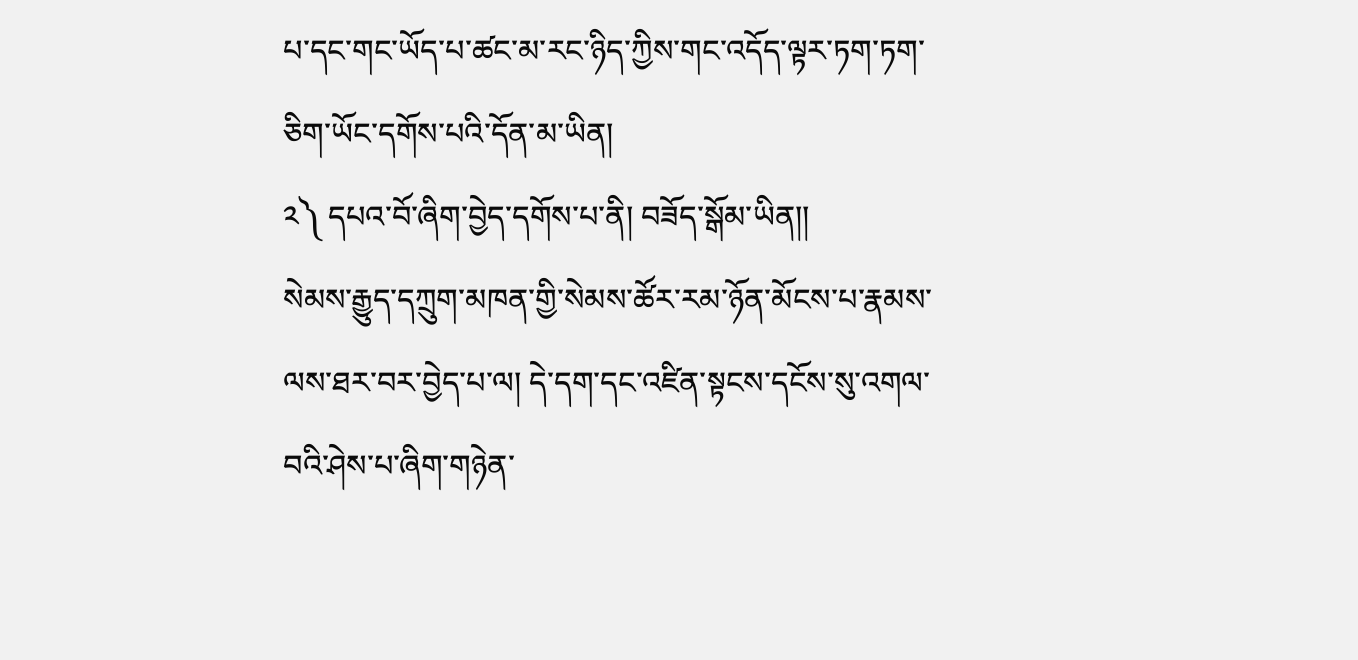པ་དང་གང་ཡོད་པ་ཚང་མ་རང་ཉིད་ཀྱིས་གང་འདོད་ལྟར་ཏག་ཏག་ཅིག་ཡོང་དགོས་པའི་དོན་མ་ཡིན།
༢༽ དཔའ་བོ་ཞིག་བྱེད་དགོས་པ་ནི། བཟོད་སྒོམ་ཡིན།།
སེམས་རྒྱུད་དཀྲུག་མཁན་གྱི་སེམས་ཚོར་རམ་ཉོན་མོངས་པ་རྣམས་ལས་ཐར་བར་བྱེད་པ་ལ། དེ་དག་དང་འཛིན་སྟངས་དངོས་སུ་འགལ་བའི་ཤེས་པ་ཞིག་གཉེན་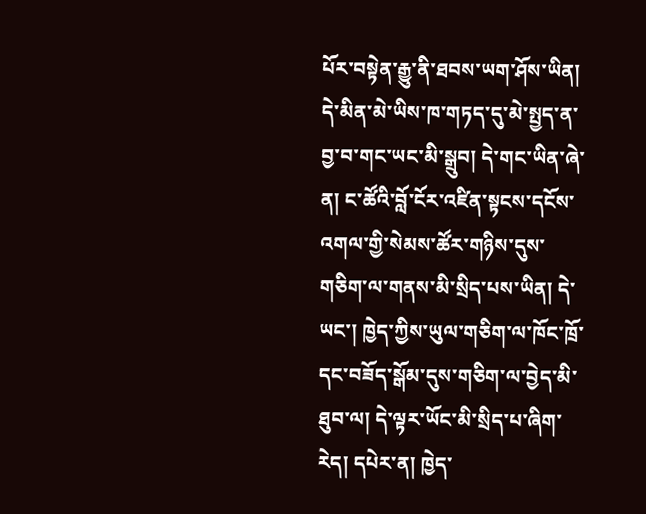པོར་བསྟེན་རྒྱུ་ནི་ཐབས་ཡག་ཤོས་ཡིན། དེ་མིན་མེ་ཡིས་ཁ་གཏད་དུ་མེ་སྤྱད་ན་བྱ་བ་གང་ཡང་མི་སྒྲུབ། དེ་གང་ཡིན་ཞེ་ན། ང་ཚོའི་བློ་ངོར་འཛིན་སྟངས་དངོས་འགལ་གྱི་སེམས་ཚོར་གཉིས་དུས་གཅིག་ལ་གནས་མི་སྲིད་པས་ཡིན། དེ་ཡང་། ཁྱེད་ཀྱིས་ཡུལ་གཅིག་ལ་ཁོང་ཁྲོ་དང་བཟོད་སྒོམ་དུས་གཅིག་ལ་བྱེད་མི་ཐུབ་ལ། དེ་ལྟར་ཡོང་མི་སྲིད་པ་ཞིག་རེད། དཔེར་ན། ཁྱེད་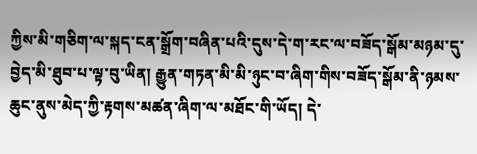ཀྱིས་མི་གཅིག་ལ་སྐད་ངན་སྒྲོག་བཞིན་པའི་དུས་དེ་ག་རང་ལ་བཟོད་སྒོམ་མཉམ་དུ་བྱེད་མི་ཐུབ་པ་ལྟ་བུ་ཡིན། རྒྱུན་གཏན་མི་མི་ཉུང་བ་ཞིག་གིས་བཟོད་སྒོམ་ནི་ཉམས་ཆུང་ནུས་མེད་ཀྱི་རྟགས་མཚན་ཞིག་ལ་མཐོང་གི་ཡོད། དེ་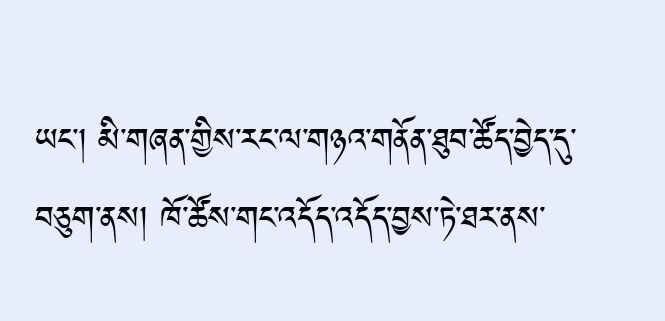ཡང་། མི་གཞན་གྱིས་རང་ལ་གཉའ་གནོན་ཐུབ་ཚོད་བྱེད་དུ་བཅུག་ནས། ཁོ་ཚོས་གང་འདོད་འདོད་བྱས་ཏེ་ཐར་ནས་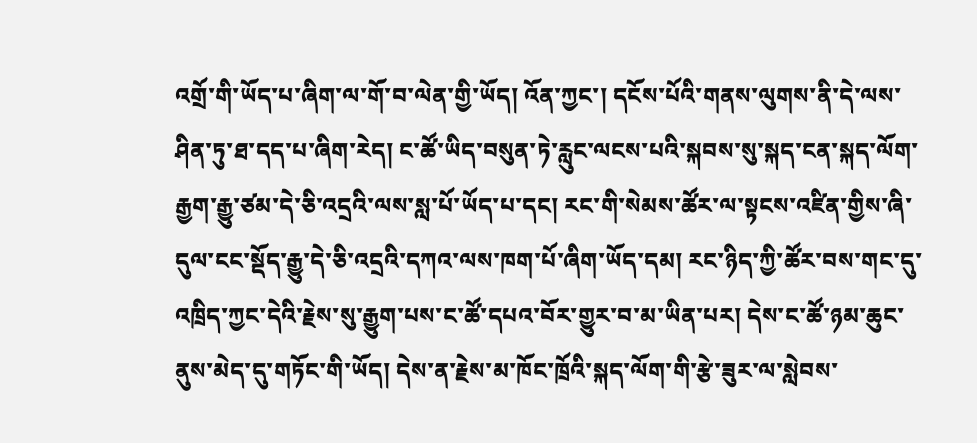འགྲོ་གི་ཡོད་པ་ཞིག་ལ་གོ་བ་ལེན་གྱི་ཡོད། འོན་ཀྱང་། དངོས་པོའི་གནས་ལུགས་ནི་དེ་ལས་ཤིན་ཏུ་ཐ་དད་པ་ཞིག་རེད། ང་ཚོ་ཡིད་བསུན་ཏེ་རླུང་ལངས་པའི་སྐབས་སུ་སྐད་ངན་སྐད་ལོག་རྒྱག་རྒྱུ་ཙམ་དེ་ཅི་འདྲའི་ལས་སླ་པོ་ཡོད་པ་དང། རང་གི་སེམས་ཚོར་ལ་སྟངས་འཛིན་གྱིས་ཞི་དུལ་ངང་སྡོད་རྒྱུ་དེ་ཅི་འདྲའི་དཀའ་ལས་ཁག་པོ་ཞིག་ཡོད་དམ། རང་ཉིད་ཀྱི་ཚོར་བས་གང་དུ་འཁྲིད་ཀྱང་དེའི་རྗེས་སུ་རྒྱུག་པས་ང་ཚོ་དཔའ་བོར་གྱུར་བ་མ་ཡིན་པར། དེས་ང་ཚོ་ཉམ་ཆུང་ནུས་མེད་དུ་གཏོང་གི་ཡོད། དེས་ན་རྗེས་མ་ཁོང་ཁྲོའི་སྐད་ལོག་གི་རྩེ་ཟུར་ལ་སླེབས་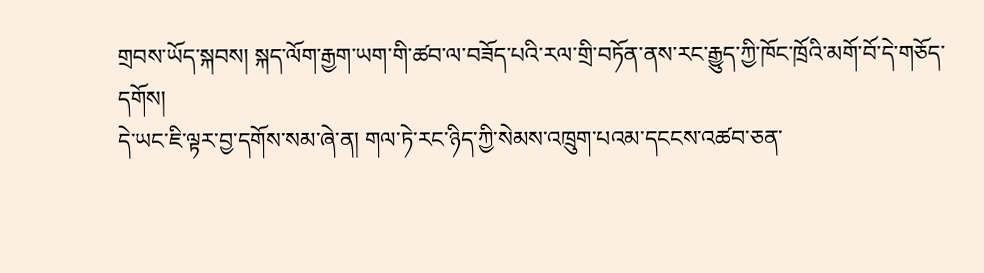གྲབས་ཡོད་སྐབས། སྐད་ལོག་རྒྱག་ཡག་གི་ཚབ་ལ་བཟོད་པའི་རལ་གྲི་བཏོན་ནས་རང་རྒྱུད་ཀྱི་ཁོང་ཁྲོའི་མགོ་བོ་དེ་གཅོད་དགོས།
དེ་ཡང་ཇི་ལྟར་བྱ་དགོས་སམ་ཞེ་ན། གལ་ཏེ་རང་ཉིད་ཀྱི་སེམས་འཁྲུག་པའམ་དངངས་འཚབ་ཅན་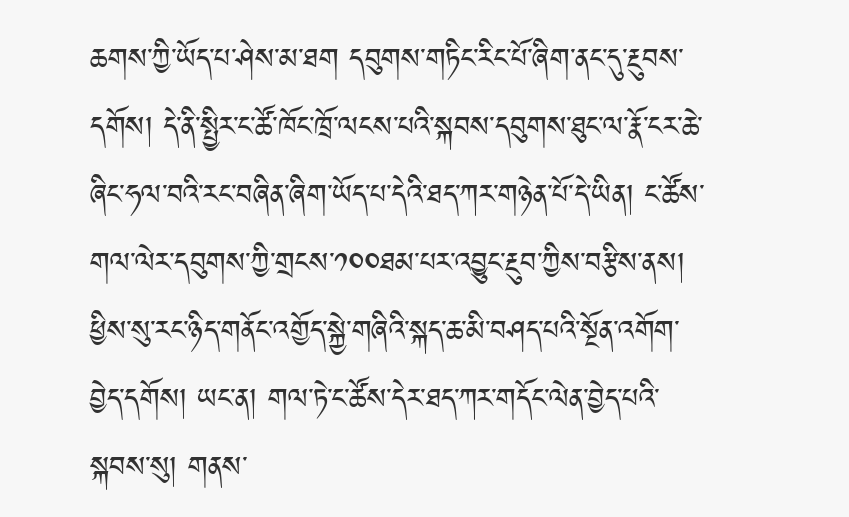ཆགས་ཀྱི་ཡོད་པ་ཤེས་མ་ཐག དབུགས་གཏིང་རིང་པོ་ཞིག་ནང་དུ་རྔུབས་དགོས། དེ་ནི་སྤྱིར་ང་ཚོ་ཁོང་ཁྲོ་ལངས་པའི་སྐབས་དབུགས་ཐུང་ལ་རྣོ་ངར་ཆེ་ཞིང་ཧལ་བའི་རང་བཞིན་ཞིག་ཡོད་པ་དེའི་ཐད་ཀར་གཉེན་པོ་དེ་ཡིན། ང་ཚོས་གལ་ལེར་དབུགས་ཀྱི་གྲངས་༡༠༠ཐམ་པར་འབྱུང་རྔུབ་ཀྱིས་བརྩིས་ནས། ཕྱིས་སུ་རང་ཉིད་གནོང་འགྱོད་སྐྱེ་གཞིའི་སྐད་ཆ་མི་བཤད་པའི་སྔོན་འགོག་བྱེད་དགོས། ཡང་ན། གལ་ཏེ་ང་ཚོས་དེར་ཐད་ཀར་གདོང་ལེན་བྱེད་པའི་སྐབས་སུ། གནས་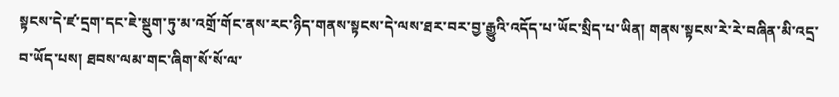སྟངས་དེ་ཛ་དྲག་དང་ཇེ་སྡུག་ཏུ་མ་འགྲོ་གོང་ནས་རང་ཉིད་གནས་སྟངས་དེ་ལས་ཐར་བར་བྱ་རྒྱུའི་འདོད་པ་ཡོང་སྲིད་པ་ཡིན། གནས་སྟངས་རེ་རེ་བཞིན་མི་འདྲ་བ་ཡོད་པས། ཐབས་ལམ་གང་ཞིག་སོ་སོ་ལ་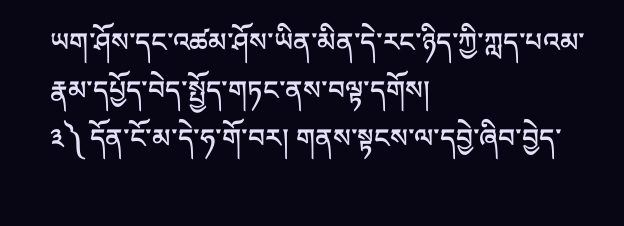ཡག་ཤོས་དང་འཚམ་ཤོས་ཡིན་མིན་དེ་རང་ཉིད་ཀྱི་ཀླད་པའམ་རྣམ་དཔྱོད་བེད་སྤྱོད་གཏང་ནས་བལྟ་དགོས།
༣༽ དོན་ངོ་མ་དེ་ཧ་གོ་བར། གནས་སྟངས་ལ་དབྱེ་ཞིབ་བྱེད་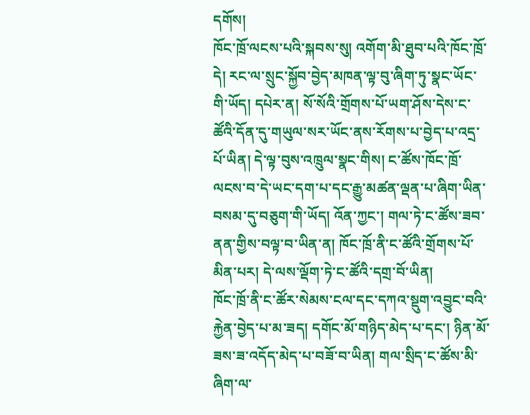དགོས།
ཁོང་ཁྲོ་ལངས་པའི་སྐབས་སུ། འགོག་མི་ཐུབ་པའི་ཁོང་ཁྲོ་དེ། རང་ལ་སྲུང་སྐྱོབ་བྱེད་མཁན་ལྟ་བུ་ཞིག་ཏུ་སྣང་ཡོང་གི་ཡོད། དཔེར་ན། སོ་སོའི་གྲོགས་པོ་ཡག་ཤོས་དེས་ང་ཚོའི་དོན་དུ་གཡུལ་སར་ཡོང་ནས་རོགས་པ་བྱེད་པ་འདྲ་པོ་ཡིན། དེ་ལྟ་བུས་འཁྲུལ་སྣང་གིས། ང་ཚོས་ཁོང་ཁྲོ་ལངས་བ་དེ་ཡང་དག་པ་དང་རྒྱུ་མཚན་ལྡན་པ་ཞིག་ཡིན་བསམ་དུ་བཅུག་གི་ཡོད། འོན་ཀྱང་། གལ་ཏེ་ང་ཚོས་ཟབ་ནན་གྱིས་བལྟ་བ་ཡིན་ན། ཁོང་ཁྲོ་ནི་ང་ཚོའི་གྲོགས་པོ་མིན་པར། དེ་ལས་ལྡོག་ཏེ་ང་ཚོའི་དགྲ་བོ་ཡིན།
ཁོང་ཁྲོ་ནི་ང་ཚོར་སེམས་ངལ་དང་དཀའ་སྡུག་འབྱུང་བའི་རྐྱེན་བྱེད་པ་མ་ཟད། དགོང་མོ་གཉིད་མེད་པ་དང་། ཉིན་མོ་ཟས་ཟ་འདོད་མེད་པ་བཟོ་བ་ཡིན། གལ་སྲིད་ང་ཚོས་མི་ཞིག་ལ་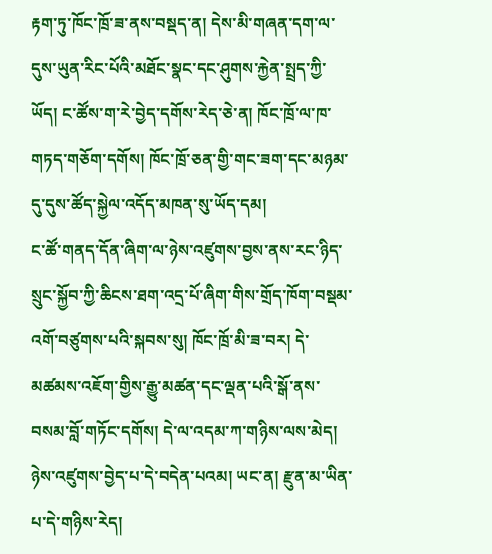རྟག་ཏུ་ཁོང་ཁྲོ་ཟ་ནས་བསྡད་ན། དེས་མི་གཞན་དག་ལ་དུས་ཡུན་རིང་པོའི་མཐོང་སྣང་དང་ཤུགས་རྐྱེན་སྤྲད་ཀྱི་ཡོད། ང་ཚོས་ག་རེ་བྱེད་དགོས་རེད་ཅེ་ན། ཁོང་ཁྲོ་ལ་ཁ་གཏད་གཅོག་དགོས། ཁོང་ཁྲོ་ཅན་གྱི་གང་ཟག་དང་མཉམ་དུ་དུས་ཚོད་སྐྱེལ་འདོད་མཁན་སུ་ཡོད་དམ།
ང་ཚོ་གནད་དོན་ཞིག་ལ་ཉེས་འཛུགས་བྱས་ནས་རང་ཉིད་སྲུང་སྐྱོབ་ཀྱི་ཆིངས་ཐག་འདྲ་པོ་ཞིག་གིས་གྲོད་ཁོག་བསྡམ་འགོ་བཙུགས་པའི་སྐབས་སུ། ཁོང་ཁྲོ་མི་ཟ་བར། དེ་མཚམས་འཇོག་གྱིས་རྒྱུ་མཚན་དང་ལྡན་པའི་སྒོ་ནས་བསམ་བློ་གཏོང་དགོས། དེ་ལ་འདམ་ཀ་གཉིས་ལས་མེད། ཉེས་འཛུགས་བྱེད་པ་དེ་བདེན་པའམ། ཡང་ན། རྫུན་མ་ཡིན་པ་དེ་གཉིས་རེད།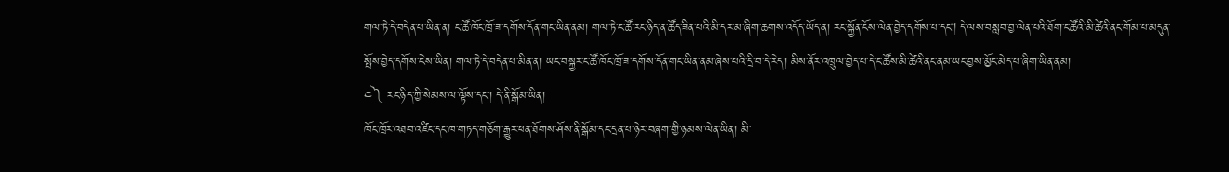གལ་ཏེ་དེ་བདེན་པ་ཡིན་ན། ང་ཚོ་ཁོང་ཁྲོ་ཟ་དགོས་དོན་གང་ཡིན་ནམ། གལ་ཏེ་ང་ཚོ་རང་ཉིད་ན་ཚོད་ཟིན་པའི་མི་དར་མ་ཞིག་ཆགས་འདོད་ཡོད་ན། རང་སྐྱོན་ངོས་ལེན་བྱེད་དགོས་པ་དང། དེ་ལས་བསླབ་བྱ་ལེན་པའི་ཐོག་ང་ཚོའི་མི་ཚེའི་ནང་གོམ་པ་མདུན་སྤོས་བྱེད་དགོས་ངེས་ཡིན། གལ་ཏེ་དེ་བདེན་པ་མིན་ན། ཡང་བསྐྱར་ང་ཚོ་ཁོང་ཁྲོ་ཟ་དགོས་དོན་གང་ཡིན་ནམ་ཞེས་པའི་དྲི་བ་དེ་རེད། མིས་ནོར་འཁྲུལ་བྱེད་པ་དེ་ང་ཚོས་མི་ཚེའི་ནང་ནམ་ཡང་བྱས་མྱོང་མེད་པ་ཞིག་ཡིན་ནམ།
༤༽ རང་ཉིད་ཀྱི་སེམས་ལ་ལྟོས་དང་། དེ་ནི་སྒོམ་ཡིན།
ཁོང་ཁྲོར་འཐབ་འཛིང་དང་ཁ་གཏད་གཅོག་རྒྱུར་ཕན་ཐོགས་ཤོས་ནི་སྒོམ་དང་དྲན་པ་ཉེར་བཞག་གྱི་ཉམས་ལེན་ཡིན། མི་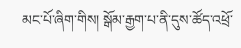མང་པོ་ཞིག་གིས། སྒོམ་རྒྱག་པ་ནི་དུས་ཚོད་འཕྲོ་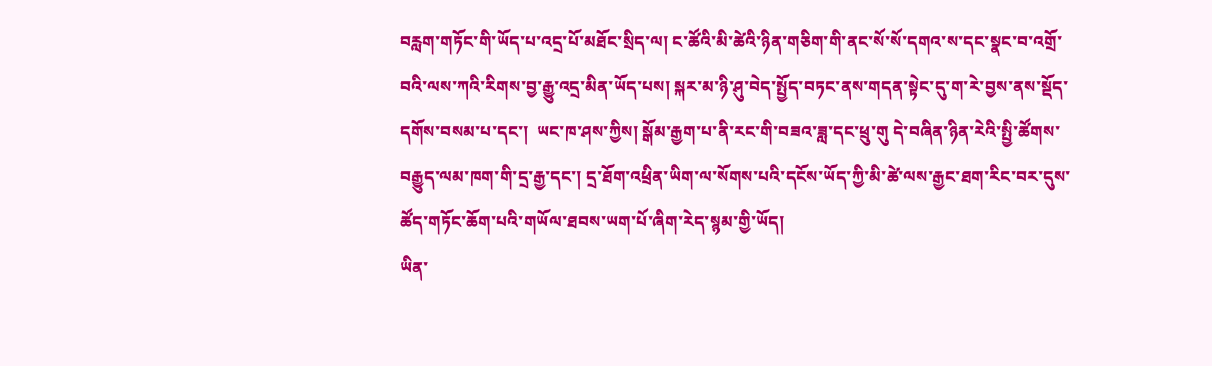བརླག་གཏོང་གི་ཡོད་པ་འདྲ་པོ་མཐོང་སྲིད་ལ། ང་ཚོའི་མི་ཚེའི་ཉིན་གཅིག་གི་ནང་སོ་སོ་དགའ་ས་དང་སྣང་བ་འགྲོ་བའི་ལས་ཀའི་རིགས་བྱ་རྒྱུ་འདྲ་མིན་ཡོད་པས། སྐར་མ་ཉི་ཤུ་བེད་སྤྱོད་བཏང་ནས་གདན་སྟེང་དུ་ག་རེ་བྱས་ནས་སྡོད་དགོས་བསམ་པ་དང་།  ཡང་ཁ་ཤས་ཀྱིས། སྒོམ་རྒྱག་པ་ནི་རང་གི་བཟའ་ཟླ་དང་ཕྲུ་གུ དེ་བཞིན་ཉིན་རེའི་སྤྱི་ཚོགས་བརྒྱུད་ལམ་ཁག་གི་དྲ་རྒྱ་དང་། དྲ་ཐོག་འཕྲིན་ཡིག་ལ་སོགས་པའི་དངོས་ཡོད་ཀྱི་མི་ཚེ་ལས་རྒྱང་ཐག་རིང་བར་དུས་ཚོད་གཏོང་ཆོག་པའི་གཡོལ་ཐབས་ཡག་པོ་ཞིག་རེད་སྙམ་གྱི་ཡོད།
ཡིན་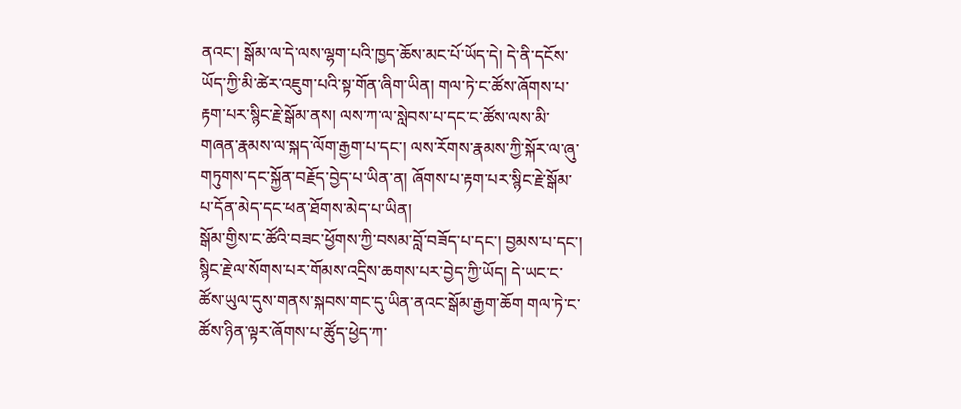ནའང་། སྒོམ་ལ་དེ་ལས་ལྷག་པའི་ཁྱད་ཆོས་མང་པོ་ཡོད་དེ། དེ་ནི་དངོས་ཡོད་ཀྱི་མི་ཚེར་འཇུག་པའི་སྟ་གོན་ཞིག་ཡིན། གལ་ཏེ་ང་ཚོས་ཞོགས་པ་རྟག་པར་སྙིང་རྗེ་སྒོམ་ནས། ལས་ཀ་ལ་སླེབས་པ་དང་ང་ཚོས་ལས་མི་གཞན་རྣམས་ལ་སྐད་ལོག་རྒྱག་པ་དང་། ལས་རོགས་རྣམས་ཀྱི་སྐོར་ལ་ཞུ་གཏུགས་དང་སྐྱོན་བརྗོད་བྱེད་པ་ཡིན་ན། ཞོགས་པ་རྟག་པར་སྙིང་རྗེ་སྒོམ་པ་དོན་མེད་དང་ཕན་ཐོགས་མེད་པ་ཡིན།
སྒོམ་གྱིས་ང་ཚོའི་བཟང་ཕྱོགས་ཀྱི་བསམ་བློ་བཟོད་པ་དང་། བྱམས་པ་དང་། སྙིང་རྗེ་ལ་སོགས་པར་གོམས་འདྲིས་ཆགས་པར་བྱེད་ཀྱི་ཡོད། དེ་ཡང་ང་ཚོས་ཡུལ་དུས་གནས་སྐབས་གང་དུ་ཡིན་ནའང་སྒོམ་རྒྱག་ཆོག གལ་ཏེ་ང་ཚོས་ཉིན་ལྟར་ཞོགས་པ་ཚོུད་ཕྱེད་ཀ་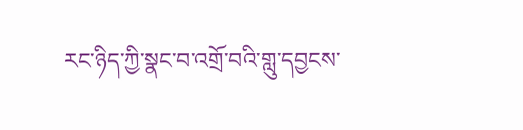རང་ཉིད་ཀྱི་སྣང་བ་འགྲོ་བའི་གླུ་དབྱངས་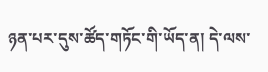ཉན་པར་དུས་ཚོད་གཏོང་གི་ཡོད་ན། དེ་ལས་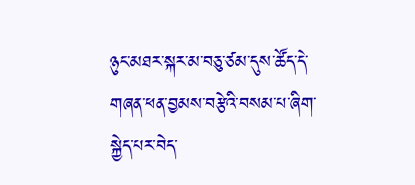ཉུང་མཐར་སྐར་མ་བཅུ་ཙམ་དུས་ཚོད་དེ་གཞན་ཕན་བྱམས་བརྩེའི་བསམ་པ་ཞིག་སྐྱེད་པར་བེད་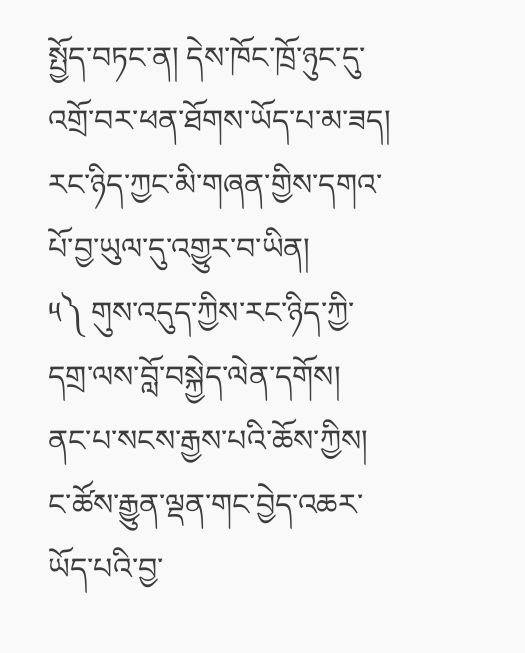སྤྱོད་བཏང་ན། དེས་ཁོང་ཁྲོ་ཉུང་དུ་འགྲོ་བར་ཕན་ཐོགས་ཡོད་པ་མ་ཟད། རང་ཉིད་ཀྱང་མི་གཞན་གྱིས་དགའ་པོ་བྱ་ཡུལ་དུ་འགྱུར་བ་ཡིན།
༥༽ གུས་འདུད་ཀྱིས་རང་ཉིད་ཀྱི་དགྲ་ལས་བློ་བསྐྱེད་ལེན་དགོས།
ནང་པ་སངས་རྒྱས་པའི་ཆོས་ཀྱིས། ང་ཚོས་རྒྱུན་ལྡན་གང་བྱེད་འཆར་ཡོད་པའི་བྱ་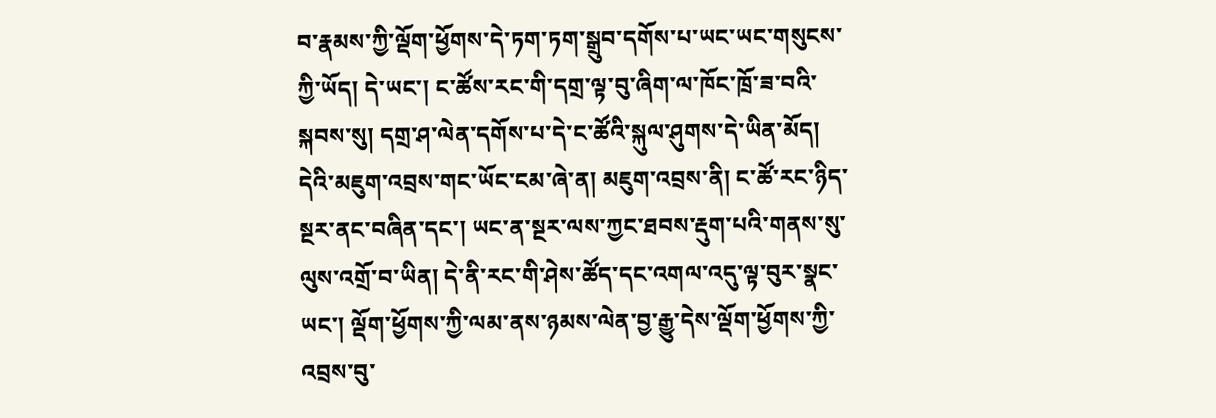བ་རྣམས་ཀྱི་ལྡོག་ཕྱོགས་དེ་ཏག་ཏག་སྒྲུབ་དགོས་པ་ཡང་ཡང་གསུངས་ཀྱི་ཡོད། དེ་ཡང་། ང་ཚོས་རང་གི་དགྲ་ལྟ་བུ་ཞིག་ལ་ཁོང་ཁྲོ་ཟ་བའི་སྐབས་སུ། དགྲ་ཤ་ལེན་དགོས་པ་དེ་ང་ཚོའི་སྐུལ་ཤུགས་དེ་ཡིན་མོད། དེའི་མཇུག་འབྲས་གང་ཡོང་ངམ་ཞེ་ན། མཇུག་འབྲས་ནི། ང་ཚོ་རང་ཉིད་སྔར་ནང་བཞིན་དང་། ཡང་ན་སྔར་ལས་ཀྱང་ཐབས་རྡུག་པའི་གནས་སུ་ལུས་འགྲོ་བ་ཡིན། དེ་ནི་རང་གི་ཤེས་ཚོད་དང་འགལ་འདུ་ལྟ་བུར་སྣང་ཡང་། ལྡོག་ཕྱོགས་ཀྱི་ལམ་ནས་ཉམས་ལེན་བྱ་རྒྱུ་དེས་ལྡོག་ཕྱོགས་ཀྱི་འབྲས་བུ་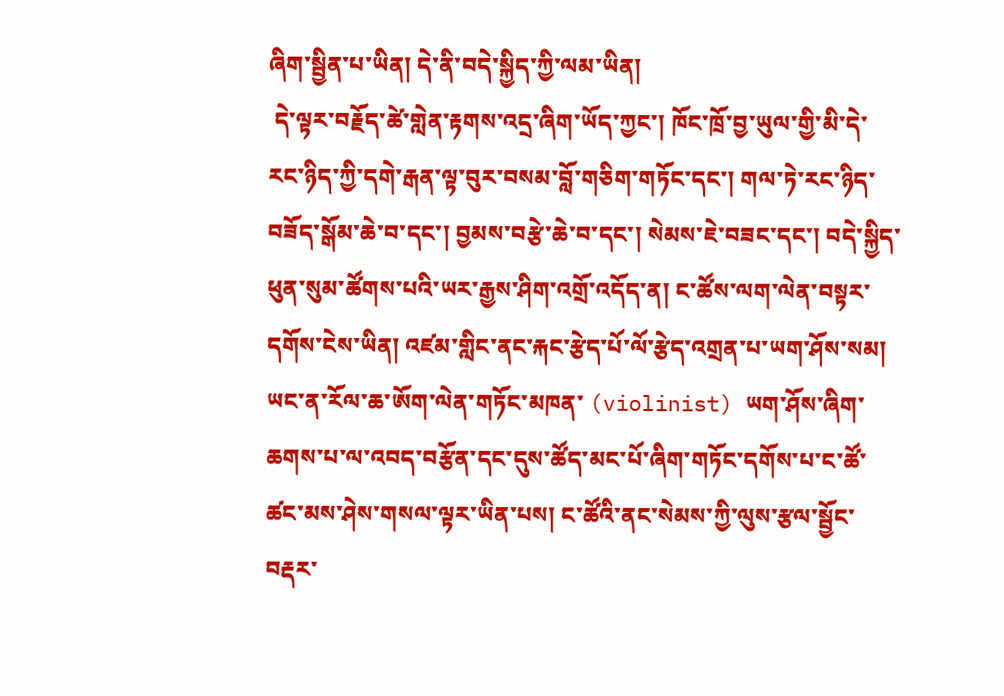ཞིག་སྦྱིན་པ་ཡིན། དེ་ནི་བདེ་སྐྱིད་ཀྱི་ལམ་ཡིན།
 དེ་ལྟར་བརྗོད་ཚེ་གླེན་རྟགས་འདྲ་ཞིག་ཡོད་ཀྱང་། ཁོང་ཁྲོ་བྱ་ཡུལ་གྱི་མི་དེ་རང་ཉིད་ཀྱི་དགེ་རྒན་ལྟ་བུར་བསམ་བློ་གཅིག་གཏོང་དང་། གལ་ཏེ་རང་ཉིད་བཟོད་སྒོམ་ཆེ་བ་དང་། བྱམས་བརྩེ་ཆེ་བ་དང་། སེམས་ཇེ་བཟང་དང་། བདེ་སྐྱིད་ཕུན་སུམ་ཚོགས་པའི་ཡར་རྒྱས་ཤིག་འགྲོ་འདོད་ན། ང་ཚོས་ལག་ལེན་བསྟར་དགོས་ངེས་ཡིན། འཛམ་གླིང་ནང་རྐང་རྩེད་པོ་ལོ་རྩེད་འགྲན་པ་ཡག་ཤོས་སམ། ཡང་ན་རོལ་ཆ་ཨོག་ལེན་གཏོང་མཁན་ (violinist) ཡག་ཤོས་ཞིག་ཆགས་པ་ལ་འབད་བརྩོན་དང་དུས་ཚོད་མང་པོ་ཞིག་གཏོང་དགོས་པ་ང་ཚོ་ཚང་མས་ཤེས་གསལ་ལྟར་ཡིན་པས། ང་ཚོའི་ནང་སེམས་ཀྱི་ལུས་རྩལ་སྦྱོང་བརྡར་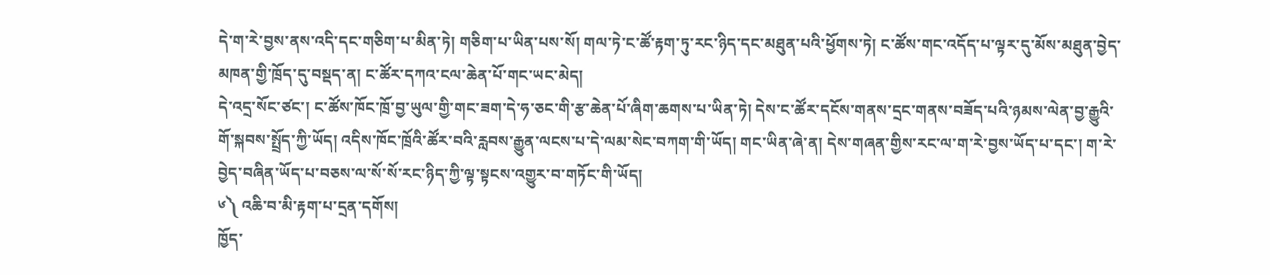དེ་ག་རེ་བྱས་ནས་འདི་དང་གཅིག་པ་མིན་ཏེ། གཅིག་པ་ཡིན་པས་སོ། གལ་ཏེ་ང་ཚོ་རྟག་ཏུ་རང་ཉིད་དང་མཐུན་པའི་ཕྱོགས་ཏེ། ང་ཚོས་གང་འདོད་པ་ལྟར་དུ་མོས་མཐུན་བྱེད་མཁན་གྱི་ཁྲོད་དུ་བསྡད་ན། ང་ཚོར་དཀའ་ངལ་ཆེན་པོ་གང་ཡང་མེད།
དེ་འདྲ་སོང་ཙང་། ང་ཚོས་ཁོང་ཁྲོ་བྱ་ཡུལ་གྱི་གང་ཟག་དེ་ཧ་ཅང་གི་རྩ་ཆེན་པོ་ཞིག་ཆགས་པ་ཡིན་ཏེ། དེས་ང་ཚོར་དངོས་གནས་དྲང་གནས་བཟོད་པའི་ཉམས་ལེན་བྱ་རྒྱུའི་གོ་སྐབས་སྤྲོད་ཀྱི་ཡོད། འདིས་ཁོང་ཁྲོའི་ཚོར་བའི་རླབས་རྒྱུན་ལངས་པ་དེ་ལམ་སེང་བཀག་གི་ཡོད། གང་ཡིན་ཞེ་ན། དེས་གཞན་གྱིས་རང་ལ་ག་རེ་བྱས་ཡོད་པ་དང་། ག་རེ་བྱེད་བཞིན་ཡོད་པ་བཅས་ལ་སོ་སོ་རང་ཉིད་ཀྱི་ལྟ་སྟངས་འགྱུར་བ་གཏོང་གི་ཡོད།
༦༽ འཆི་བ་མི་རྟག་པ་དྲན་དགོས།
ཁྱོད་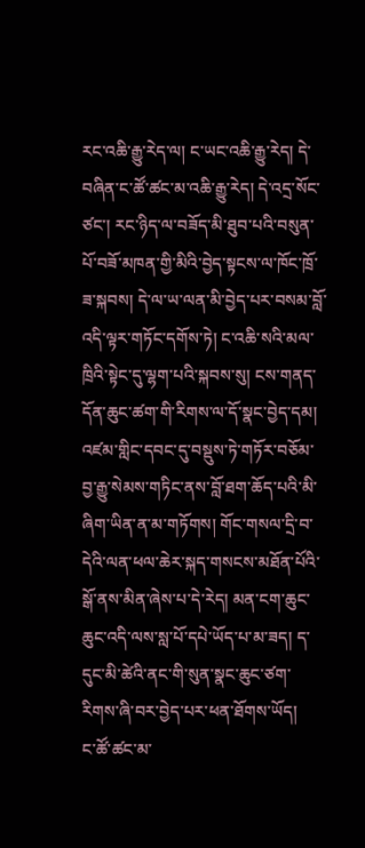རང་འཆི་རྒྱུ་རེད་ལ། ང་ཡང་འཆི་རྒྱུ་རེད། དེ་བཞིན་ང་ཚོ་ཚང་མ་འཆི་རྒྱུ་རེད། དེ་འདྲ་སོང་ཙང་། རང་ཉིད་ལ་བཟོད་མི་ཐུབ་པའི་བསུན་པོ་བཟོ་མཁན་གྱི་མིའི་བྱེད་སྟངས་ལ་ཁོང་ཁྲོ་ཟ་སྐབས། དེ་ལ་ཡ་ལན་མི་བྱེད་པར་བསམ་བློ་འདི་ལྟར་གཏོང་དགོས་ཏེ། ང་འཆི་སའི་མལ་ཁྲིའི་སྟེང་དུ་ལྷག་པའི་སྐབས་སུ། ངས་གནད་དོན་ཆུང་ཚག་གི་རིགས་ལ་དོ་སྣང་བྱེད་དམ། འཛམ་གླིང་དབང་དུ་བསྡུས་ཏེ་གཏོར་བཅོམ་བྱ་རྒྱུ་སེམས་གཏིང་ནས་བློ་ཐག་ཆོད་པའི་མི་ཞིག་ཡིན་ན་མ་གཏོགས། གོང་གསལ་དྲི་བ་དེའི་ལན་ཕལ་ཆེར་སྐད་གསངས་མཐོན་པོའི་སྒོ་ནས་མིན་ཞེས་པ་དེ་རེད། མན་ངག་ཆུང་ཆུང་འདི་ལས་སླ་པོ་དཔེ་ཡོད་པ་མ་ཟད། ད་དུང་མི་ཚེའི་ནང་གི་སུན་སྣང་ཆུང་ཙག་རིགས་ཞི་བར་བྱེད་པར་ཕན་ཐོགས་ཡོད།
ང་ཚོ་ཚང་མ་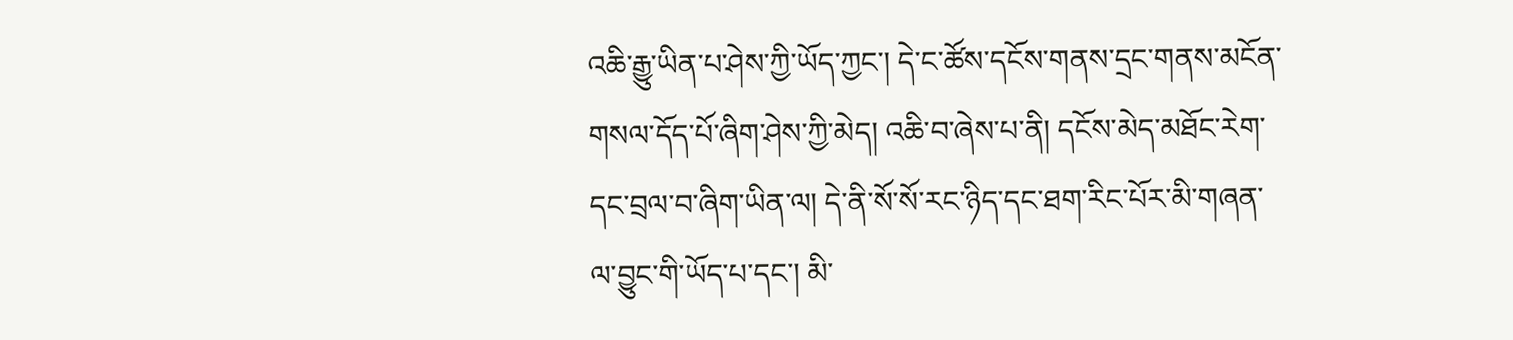འཆི་རྒྱུ་ཡིན་པ་ཤེས་ཀྱི་ཡོད་ཀྱང་། དེ་ང་ཚོས་དངོས་གནས་དྲང་གནས་མངོན་གསལ་དོད་པོ་ཞིག་ཤེས་ཀྱི་མེད། འཆི་བ་ཞེས་པ་ནི། དངོས་མེད་མཐོང་རེག་དང་བྲལ་བ་ཞིག་ཡིན་ལ། དེ་ནི་སོ་སོ་རང་ཉིད་དང་ཐག་རིང་པོར་མི་གཞན་ལ་བྱུང་གི་ཡོད་པ་དང་། མི་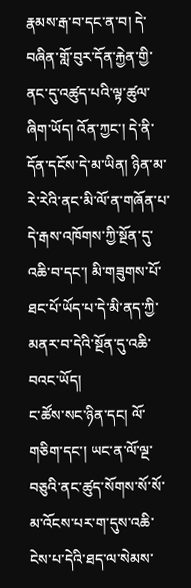རྣམས་རྒ་བ་དང་ན་བ། དེ་བཞིན་གློ་བུར་དོན་རྐྱེན་གྱི་ནང་དུ་འཚུད་པའི་ལྟ་ཚུལ་ཞིག་ཡོད། འོན་ཀྱང་། དེ་ནི་དོན་དངོས་དེ་མ་ཡིན། ཉིན་མ་རེ་རེའི་ནང་མི་ལོ་ན་གཞོན་པ་དེ་རྒས་འཁོགས་ཀྱི་སྔོན་དུ་འཆི་བ་དང་། མི་གཟུགས་པོ་ཐང་པོ་ཡོད་པ་དེ་མི་ནད་ཀྱི་མནར་བ་དེའི་སྔོན་དུ་འཆི་བའང་ཡོད།
ང་ཚོས་སང་ཉིན་དང། ལོ་གཅིག་དང་། ཡང་ན་ལོ་ལྔ་བཅུའི་ནང་ཚུད་སོགས་སོ་སོ་མ་འོངས་པར་ག་དུས་འཆི་ངེས་པ་དེའི་ཐད་ལ་སེམས་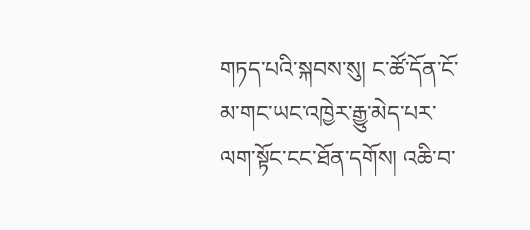གཏད་པའི་སྐབས་སུ། ང་ཚོ་དོན་ངོ་མ་གང་ཡང་འཁྱེར་རྒྱུ་མེད་པར་ལག་སྟོང་ངང་ཐོན་དགོས། འཆི་བ་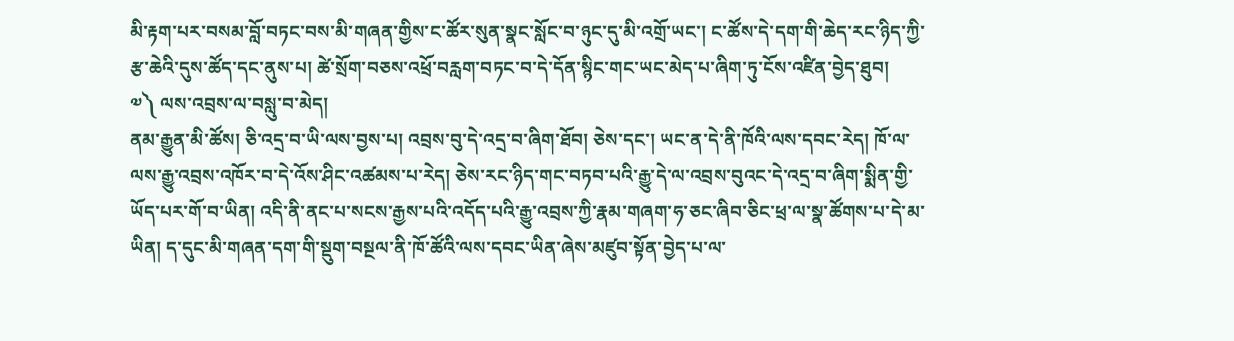མི་རྟག་པར་བསམ་བློ་བཏང་བས་མི་གཞན་གྱིས་ང་ཚོར་སུན་སྣང་སློང་བ་ཉུང་དུ་མི་འགྲོ་ཡང་། ང་ཚོས་དེ་དག་གི་ཆེད་རང་ཉིད་ཀྱི་རྩ་ཆེའི་དུས་ཚོད་དང་ནུས་པ། ཚེ་སྲོག་བཅས་འཕྲོ་བརླག་བཏང་བ་དེ་དོན་སྙིང་གང་ཡང་མེད་པ་ཞིག་ཏུ་ངོས་འཛིན་བྱེད་ཐུབ།
༧༽ ལས་འབྲས་ལ་བསླུ་བ་མེད།
ནམ་རྒྱུན་མི་ཚོས། ཅི་འདྲ་བ་ཡི་ལས་བྱས་པ། འབྲས་བུ་དེ་འདྲ་བ་ཞིག་ཐོབ། ཅེས་དང་། ཡང་ན་དེ་ནི་ཁོའི་ལས་དབང་རེད། ཁོ་ལ་ལས་རྒྱུ་འབྲས་འཁོར་བ་དེ་འོས་ཤིང་འཚམས་པ་རེད། ཅེས་རང་ཉིད་གང་བཏབ་པའི་རྒྱུ་དེ་ལ་འབྲས་བུའང་དེ་འདྲ་བ་ཞིག་སྨིན་གྱི་ཡོད་པར་གོ་བ་ཡིན། འདི་ནི་ནང་པ་སངས་རྒྱས་པའི་འདོད་པའི་རྒྱུ་འབྲས་ཀྱི་རྣམ་གཞག་ཧ་ཅང་ཞིབ་ཅིང་ཕྲ་ལ་སྣ་ཚོགས་པ་དེ་མ་ཡིན། ད་དུང་མི་གཞན་དག་གི་སྡུག་བསྔལ་ནི་ཁོ་ཚོའི་ལས་དབང་ཡིན་ཞེས་མཛུབ་སྟོན་བྱེད་པ་ལ་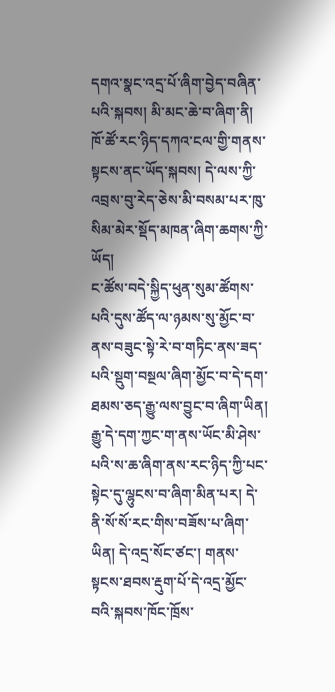དགའ་སྣང་འདྲ་པོ་ཞིག་བྱེད་བཞིན་པའི་སྐབས། མི་མང་ཆེ་བ་ཞིག་ནི། ཁོ་ཚོ་རང་ཉིད་དཀའ་ངལ་གྱི་གནས་སྟངས་ནང་ཡོད་སྐབས། དེ་ལས་ཀྱི་འབྲས་བུ་རེད་ཅེས་མི་བསམ་པར་ཁུ་སིམ་མེར་སྡོད་མཁན་ཞིག་ཆགས་ཀྱི་ཡོད།
ང་ཚོས་བདེ་སྐྱིད་ཕུན་སུམ་ཚོགས་པའི་དུས་ཚོད་ལ་ཉམས་སུ་མྱོང་བ་ནས་བཟུང་སྟེ་རེ་བ་གཏིང་ནས་ཟད་པའི་སྡུག་བསྔལ་ཞིག་མྱོང་བ་དེ་དག་ཐམས་ཅད་རྒྱུ་ལས་བྱུང་བ་ཞིག་ཡིན། རྒྱུ་དེ་དག་ཀྱང་ག་ནས་ཡོང་མི་ཤེས་པའི་ས་ཆ་ཞིག་ནས་རང་ཉིད་ཀྱི་པང་སྟེང་དུ་ལྷུངས་བ་ཞིག་མིན་པར། དེ་ནི་སོ་སོ་རང་གིས་བཟོས་པ་ཞིག་ཡིན། དེ་འདྲ་སོང་ཙང་། གནས་སྟངས་ཐབས་རྡུག་པོ་དེ་འདྲ་མྱོང་བའི་སྐབས་ཁོང་ཁྲོས་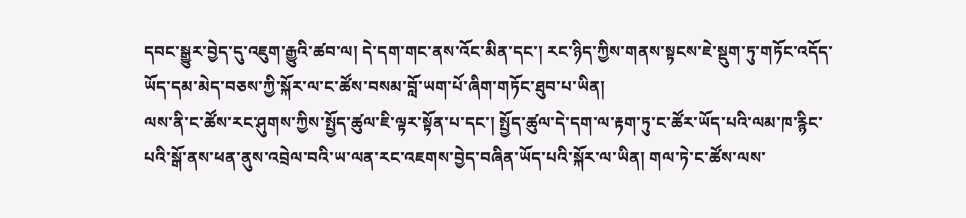དབང་སྒྱུར་བྱེད་དུ་འཇུག་རྒྱུའི་ཚབ་ལ། དེ་དག་གང་ནས་འོང་མིན་དང་། རང་ཉིད་ཀྱིས་གནས་སྟངས་ཇེ་སྡུག་ཏུ་གཏོང་འདོད་ཡོད་དམ་མེད་བཅས་ཀྱི་སྐོར་ལ་ང་ཚོས་བསམ་བློ་ཡག་པོ་ཞིག་གཏོང་ཐུབ་པ་ཡིན།
ལས་ནི་ང་ཚོས་རང་ཤུགས་ཀྱིས་སྤྱོད་ཚུལ་ཇི་ལྟར་སྟོན་པ་དང་། སྤྱོད་ཚུལ་དེ་དག་ལ་རྟག་ཏུ་ང་ཚོར་ཡོད་པའི་ལམ་ཁ་རྙིང་པའི་སྒོ་ནས་ཕན་ནུས་འབྲེལ་བའི་ཡ་ལན་རང་འཇགས་བྱེད་བཞིན་ཡོད་པའི་སྐོར་ལ་ཡིན། གལ་ཏེ་ང་ཚོས་ལས་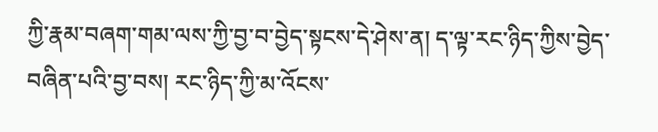ཀྱི་རྣམ་བཞག་གམ་ལས་ཀྱི་བྱ་བ་བྱེད་སྟངས་དེ་ཤེས་ན། ད་ལྟ་རང་ཉིད་ཀྱིས་བྱེད་བཞིན་པའི་བྱ་བས། རང་ཉིད་ཀྱི་མ་འོངས་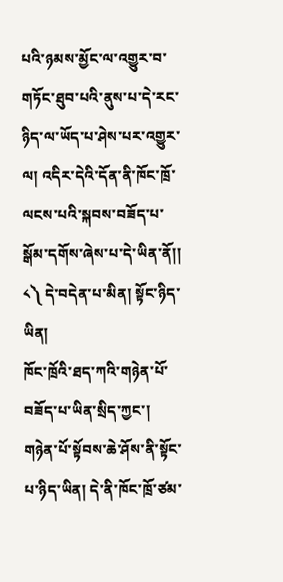པའི་ཉམས་མྱོང་ལ་འགྱུར་བ་གཏོང་ཐུབ་པའི་ནུས་པ་དེ་རང་ཉིད་ལ་ཡོད་པ་ཤེས་པར་འགྱུར་ལ། འདིར་དེའི་དོན་ནི་ཁོང་ཁྲོ་ལངས་པའི་སྐབས་བཟོད་པ་སྒོམ་དགོས་ཞེས་པ་དེ་ཡིན་ནོ།།
༨༽ དེ་བདེན་པ་མིན། སྟོང་ཉིད་ཡིན།
ཁོང་ཁྲོའི་ཐད་ཀའི་གཉེན་པོ་བཟོད་པ་ཡིན་སྲིད་ཀྱང་། གཉེན་པོ་སྟོབས་ཆེ་ཤོས་ནི་སྟོང་པ་ཉིད་ཡིན། དེ་ནི་ཁོང་ཁྲོ་ཙམ་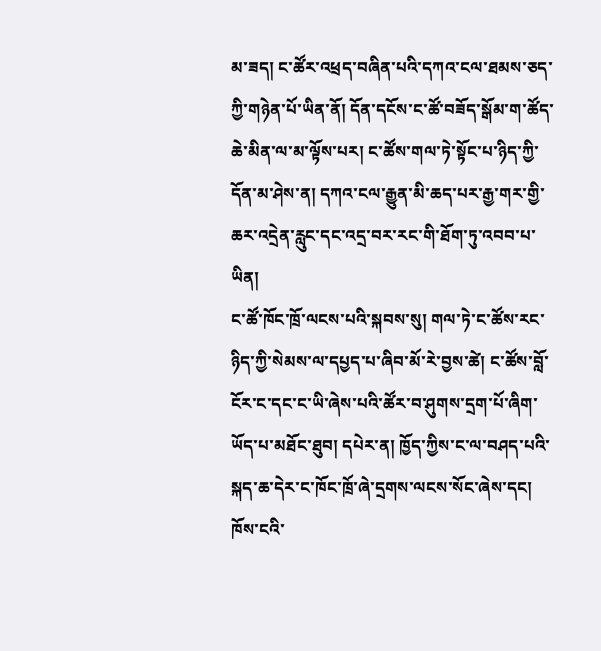མ་ཟད། ང་ཚོར་འཕྲད་བཞིན་པའི་དཀའ་ངལ་ཐམས་ཅད་ཀྱི་གཉེན་པོ་ཡིན་ནོ། དོན་དངོས་ང་ཚོ་བཟོད་སྒོམ་ག་ཚོད་ཆེ་མིན་ལ་མ་ལྟོས་པར། ང་ཚོས་གལ་ཏེ་སྟོང་པ་ཉིད་ཀྱི་དོན་མ་ཤེས་ན། དཀའ་ངལ་རྒྱུན་མི་ཆད་པར་རྒྱ་གར་གྱི་ཆར་འདྲེན་རླུང་དང་འདྲ་བར་རང་གི་ཐོག་ཏུ་འབབ་པ་ཡིན།
ང་ཚོ་ཁོང་ཁྲོ་ལངས་པའི་སྐབས་སུ། གལ་ཏེ་ང་ཚོས་རང་ཉིད་ཀྱི་སེམས་ལ་དཔྱད་པ་ཞིབ་མོ་རེ་བྱས་ཚེ། ང་ཚོས་བློ་ངོར་ང་དང་ང་ཡི་ཞེས་པའི་ཚོར་བ་ཤུགས་དྲག་པོ་ཞིག་ཡོད་པ་མཐོང་ཐུབ། དཔེར་ན། ཁྱོད་ཀྱིས་ང་ལ་བཤད་པའི་སྐད་ཆ་དེར་ང་ཁོང་ཁྲོ་ཞེ་དྲགས་ལངས་སོང་ཞེས་དང། ཁོས་ངའི་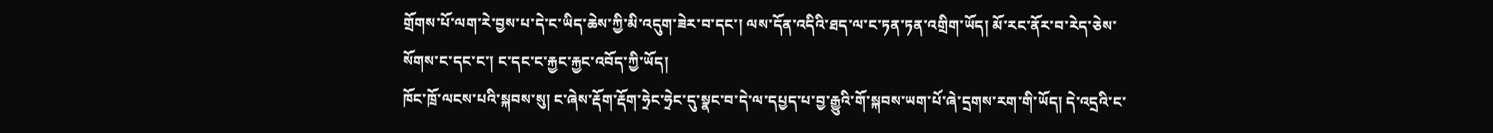གྲོགས་པོ་ལག་རེ་བྱས་པ་དེ་ང་ཡིད་ཆེས་ཀྱི་མི་འདུག་ཟེར་བ་དང་། ལས་དོན་འདིའི་ཐད་ལ་ང་ཏན་ཏན་འགྲིག་ཡོད། མོ་རང་ནོར་བ་རེད་ཅེས་སོགས་ང་དང་ང་། ང་དང་ང་རྐྱང་རྐྱང་འབོད་ཀྱི་ཡོད།
ཁོང་ཁྲོ་ལངས་པའི་སྐབས་སུ། ང་ཞེས་རྡོག་རྡོག་ཧྲེང་ཧྲེང་དུ་སྣང་བ་དེ་ལ་དཔྱད་པ་བྱ་རྒྱུའི་གོ་སྐབས་ཡག་པོ་ཞེ་དྲགས་རག་གི་ཡོད། དེ་འདྲའི་ང་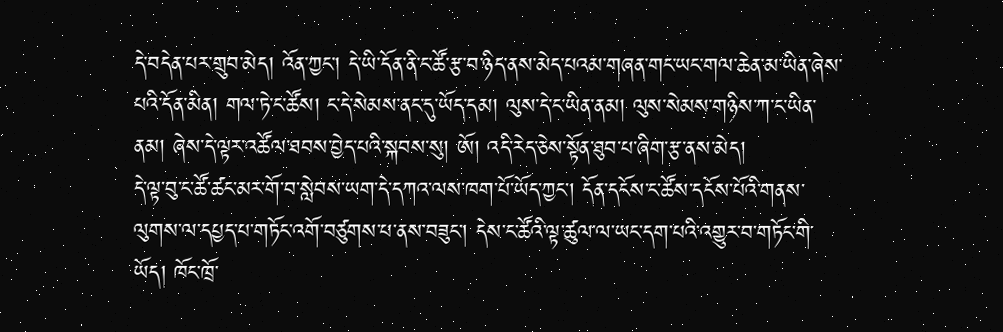དེ་བདེན་པར་གྲུབ་མེད། འོན་ཀྱང་། དེ་ཡི་དོན་ནི་ང་ཚོ་རྩ་བ་ཉིད་ནས་མེད་པའམ་གཞན་གང་ཡང་གལ་ཆེན་མ་ཡིན་ཞེས་པའི་དོན་མིན། གལ་ཏེ་ང་ཚོས། ང་དེ་སེམས་ནང་དུ་ཡོད་དམ། ལུས་དེ་ང་ཡིན་ནམ། ལུས་སེམས་གཉིས་ཀ་ང་ཡིན་ནམ། ཞེས་དེ་ལྟར་འཚོལ་ཐབས་བྱེད་པའི་སྐབས་སུ། ཨོ། འདི་རེད་ཅེས་སྟོན་ཐུབ་པ་ཞིག་རྩ་ནས་མེད།
དེ་ལྟ་བུ་ང་ཚོ་ཚང་མར་གོ་བ་སླེབས་ཡག་དེ་དཀའ་ལས་ཁག་པོ་ཡོད་ཀྱང་། དོན་དངོས་ང་ཚོས་དངོས་པོའི་གནས་ལུགས་ལ་དཔྱད་པ་གཏོང་འགོ་བཙུགས་པ་ནས་བཟུང་། དེས་ང་ཚོའི་ལྟ་ཚུལ་ལ་ཡང་དག་པའི་འགྱུར་བ་གཏོང་གི་ཡོད། ཁོང་ཁྲོ་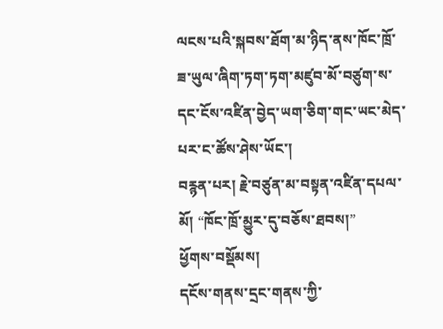ལངས་པའི་སྐབས་ཐོག་མ་ཉིད་ནས་ཁོང་ཁྲོ་ཟ་ཡུལ་ཞིག་ཏག་ཏག་མཛུབ་མོ་བཙུག་ས་དང་ངོས་འཛིན་བྱེད་ཡག་ཅིག་གང་ཡང་མེད་པར་ང་ཚོས་ཤེས་ཡོང་།
བརྙན་པར། རྗེ་བཙུན་མ་བསྟན་འཛིན་དཔལ་མོ། “ཁོང་ཁྲོ་མྱུར་དུ་བཅོས་ཐབས།”
ཕྱོགས་བསྡོམས།
དངོས་གནས་དྲང་གནས་ཀྱི་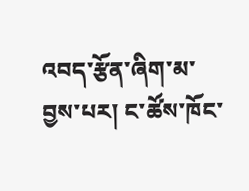འབད་རྩོན་ཞིག་མ་བྱས་པར། ང་ཚོས་ཁོང་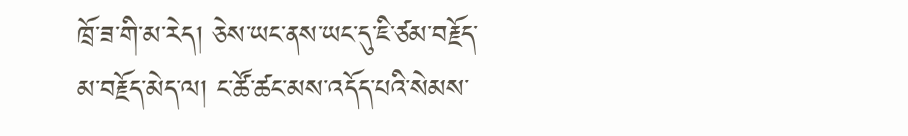ཁྲོ་ཟ་གི་མ་རེད། ཅེས་ཡང་ནས་ཡང་དུ་ཇི་ཙམ་བརྗོད་མ་བརྗོད་མེད་ལ། ང་ཚོ་ཚང་མས་འདོད་པའི་སེམས་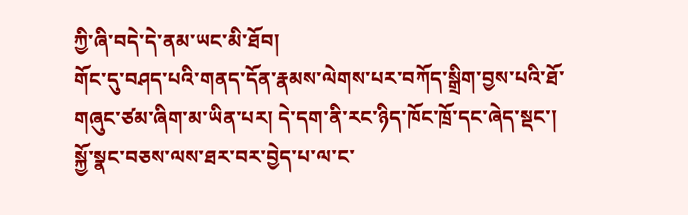ཀྱི་ཞི་བདེ་དེ་ནམ་ཡང་མི་ཐོབ།
གོང་དུ་བཤད་པའི་གནད་དོན་རྣམས་ལེགས་པར་བཀོད་སྒྲིག་བྱས་པའི་ཐོ་གཞུང་ཙམ་ཞིག་མ་ཡིན་པར། དེ་དག་ནི་རང་ཉིད་ཁོང་ཁྲོ་དང་ཞེད་སྡང་། སྐྱོ་སྣང་བཅས་ལས་ཐར་བར་བྱེད་པ་ལ་ང་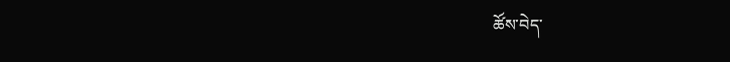ཚོས་བེད་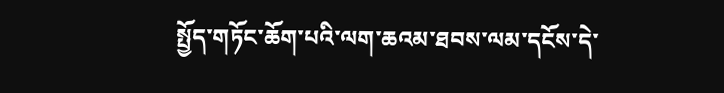སྤྱོད་གཏོང་ཆོག་པའི་ལག་ཆའམ་ཐབས་ལམ་དངོས་དེ་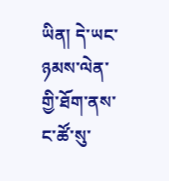ཡིན། དེ་ཡང་ཉམས་ལེན་གྱི་ཐོག་ནས་ང་ཚོ་སུ་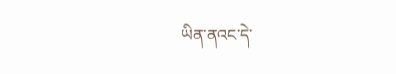ཡིན་ནའང་དེ་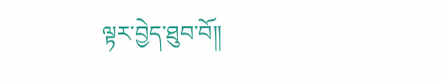ལྟར་བྱེད་ཐུབ་བོ།།